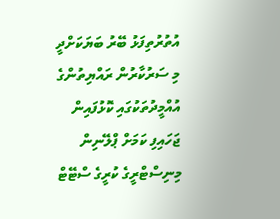އުތުރުތިފަޅު ބޭރު ބަޔަކަށްދީ މި ސަރުކާރުން ރައްޔިތުންގެ އުއްމީދުތަކުގައި ކޮޅުފައިން ޖަހައިފި ކަމަށް ޕްލޭނިން މިނިސްޓްރީގެ ކުރީގެ ސްޓޭޓް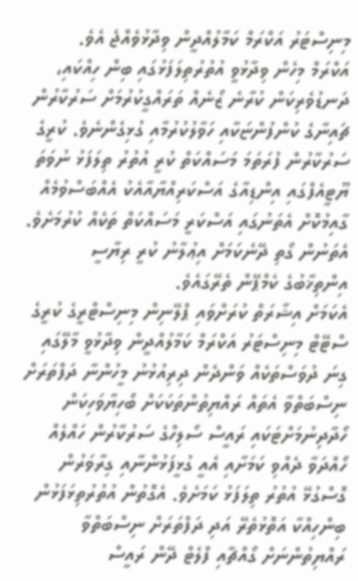މިނިސްޓަރު އަކްރަމް ކަމާލުއްދީން ވިދާޅުވެއްޖެ އެވެ.
އަކްރަމް މިހެން ވިދާޅުވީ އުތުރުތިލަފަޅުގައި ބިން ހިއްކައި، ދަނޑުވެރިކަން ކުރާނެ ޒޯނެއް ތަރައްގީކުރުމަށް ސަރުކާރުން ޗައިނާގެ ކުންފުންޏަކާއި ހަވާލުކުރުމާއި ގުޅިގެންނެވެ. ކުރީގެ ސަރުކާރުން ފުރަތަމަ މަސައްކަތް ކުރީ އުތުރު ތިލަފަޅު ނުވަތަ ޔޫޓީއެފްގައި އިންޑިއާގެ އަސްކަރިއްޔާއާއެކު އެއްބަސްވުމެއް ގާއިމުކޮށް އެތަނުގައި އަސްކަރީ މަސައްކަތް ތަކެއް ކުރުމަށެވެ. އެތަނުން ގޯތި ދޭނެކަމަށް އިޢުލާނު ކުރީ ރިޔާސީ އިންތިޚާބުގެ ކެމްޕޭން ތެރޭގައެވެ.
އެކަމަށް އިޝާރަތް ކުރަށްވައި ޕްލޭނިން މިނިސްޓްރީގެ ކުރީގެ ސްޓޭޓް މިނިސްޓަރު އަކްރަމް ކަމާލުއްދީން ވިދާޅުވީ މާލޭގައި ގިނަ ދުވަސްތަކެއް ވަންދެން ދިރިއުޅުނު މީހުންނާ ދަފްތަރަށް ނިސްބަތްވާ އެތައް ރައްޔިތުންތަކަކަށް ބޯހިޔާވަހިކަން ހޯދާދިނުމަށްޓަކައި ރައީސް ސޯލިހްގެ ސަރުކާރުން ހައްލެއް ހޯއްދަވާ ދެއްވި ކަމަށާއި އެއީ ގުޅީފަޅުންނާއި ގިރާވަރުން ގޮސްގުޅޭ އުތުރު ތިލަފަޅު ކަމަށެވެ. އެގޮތުން އުތުރުތިޅަފަޅުން ބިންހިއްކާ އަތޮޅުތެރޭ އަދި ދަފްތަރަށް ނިސްބަތްވާ ރައްޔިތުންނަށް ގޯއްޗާއި ފްލެޓް ދޭން ރައީސް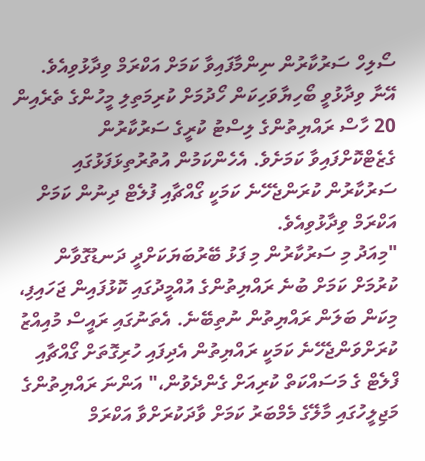ސޯލިހް ސަރުކާރުން ނިންމާފައިވާ ކަމަށް އަކްރަމް ވިދާޅުވިއެވެ.
އޭނާ ވިދާޅުވީ ބޯހިޔާވަހިކަން ހޯދުމަށް ކުރިމަތިލި މީހުންގެ ތެރެއިން 20 ހާސް ރައްޔިތުންގެ ލިސްޓު ކުރީގެ ސަރުކާރުން ގެޒެޓްކޮށްފައިވާ ކަމަށެވެ. އެހެންކަމުން އުތުރުތިޅަފަޅުގައި ސަރުކާރުން ކުރަންޖެހޭނެ ކަމަކީ ގޯއްޗާއި ފުލެޓް ދިނުން ކަމަށް އަކްރަމް ވިދާޅުވިއެވެ.
"މިއަދު މި ސަރުކާރުން މި ފަޅު ބޭރުބަޔަކަށްދީ ދަނޑުގޮވާން ކުރުމަށް ކަމަށް ބުނެ ރައްޔިތުންގެ އުއްމީދުގައި ކޮޅުފައިން ޖަހައިފި، މިކަން ބަލަން ރައްޔިތުން ނުތިބޭނެ. އެތަނުގައި ރައީސް މުއިއްޒު ކުރަށްވަންޖެހޭނެ ކަމަކީ ރައްޔިތުން އެދިފައި ހުރިގޮތަށް ގޯއްޗާއި ފްލެޓް ގެ މަސައްކަތް ކުރިއަށް ގެންދެވުން،" އަންނަ ރައްޔިތުންގެ މަޖިލީހުގައި މާލޭގެ މެމްބަރު ކަމަށް ވާދަކުރަށްވާ އަކްރަމް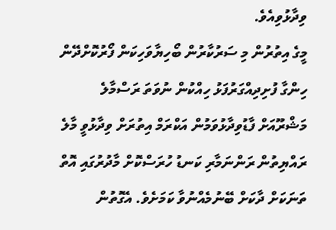ވިދާޅުވިއެވެ.
މީގެ އިތުރުން މި ސަރުކާރުން ބޯހިޔާވަހިކަން ފޯރުކޮށްދޭން ހިންގާ ފުށިދިއްގަރުފަޅު ހިއްކުން ނުވަތަ ރަސްމާލެ މަޝްރޫއަށް ފާޑުވިދާޅުވަމުން އަކްރަމް އިތުރަށް ވިދާޅުވީ މާލެ ރައްޔިތުން ރަންނަމާރި ކަނޑު ހުރަސްކޮށް މާދުރުގައި އޮތް ތަނަކަށް ދާކަށް ބޭނުމެއްނުވާ ކަމަށެވެ. އެގޮތުން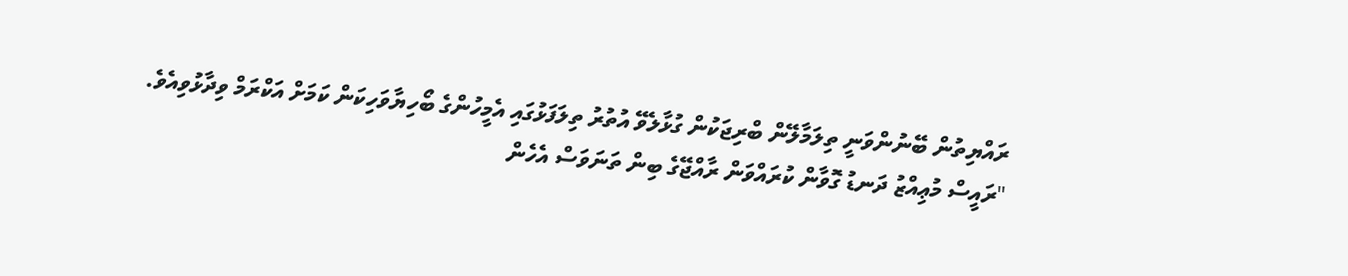ރައްޔިތުން ބޭނުންވަނީ ތިލަމާލޭން ބްރިޖަކުން ގުޅާލެވޭ އުތުރު ތިލަފަޅުގައި އެމީހުންގެ ބޯހިޔާވަހިކަން ކަމަށް އަކްރަމް ވިދާޅުވިއެވެ.
"ރައީސް މުޢިއްޒު ދަނޑު ގޮވާން ކުރައްވަން ރާއްޖޭގެ ބިން ތަނަވަސް އެހެން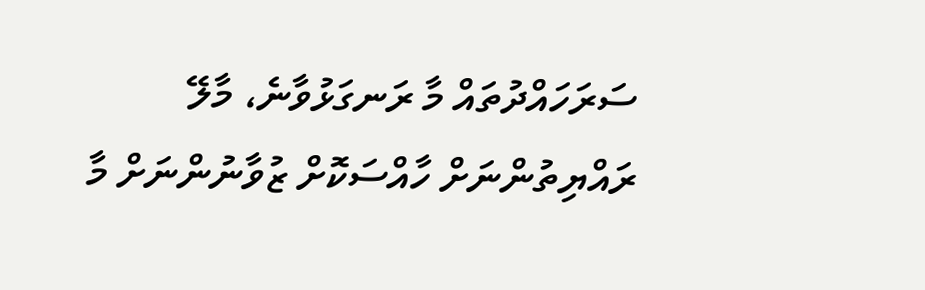ސަރަހައްދުތައް މާ ރަނގަޅުވާނެ، މާލޭ ރައްޔިތުންނަށް ހާއްސަކޮށް ޒުވާނުންނަށް މާ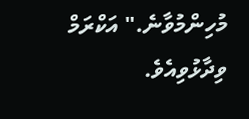މުހިންމުވާނެ." އަކްރަމް ވިދާޅުވިއެވެ.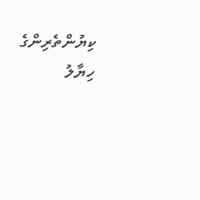ކިޔުންތެރިންގެ ހިޔާލު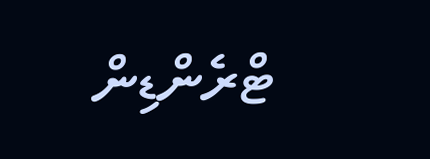ޓްރެންޑިން